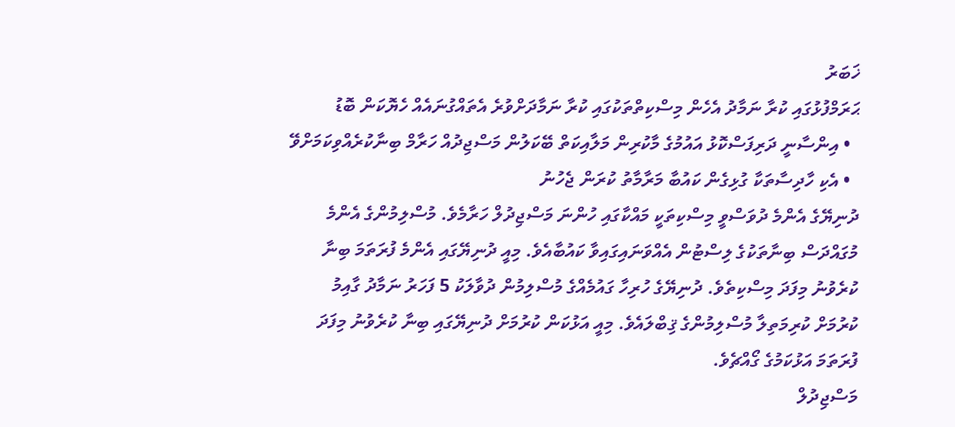ޚަބަރު
ޙަރަމްފުޅުގައި ކުރާ ނަމާދު އެހެން މިސްކިތްތަކުގައި ކުރާ ނަމާދަށްވުރެ އެތައްގުނައެއް ހެޔޮކަން ބޮޑު
  • އިންސާނީ ދަރިފަސްކޮޅު އައުމުގެ މާކުރިން މަލާއިކަތް ބޭކަލުން މަސްޖިދުއް ހަރާމް ބިނާކުރެއްވިކަމަށްވޭ
  • އެކި ހާދިސާތަކާ ގުޅިގެން ކައުބާ މަރާމާތު ކުރަން ޖެހުނު
ދުނިޔޭގެ އެންމެ ދުވަސްވީ މިސްކިތަކީ މައްކާގައި ހުންނަ މަސްޖިދުލް ހަރާމެވެ. މުސްލިމުންގެ އެންމެ މުގައްދަސް ބިނާތަކުގެ ލިސްޓުން އެއްވަނައިގައިވާ ކައުބާއެވެ. މިއީ ދުނިޔޭގައި އެންމެ ފުރަތަމަ ބިނާ ކުރެވުނު މިފަދަ މިސްކިތެވެ. ދުނިޔޭގެ ހުރިހާ ގައުމެއްގެ މުސްލިމުން ދުވާލަކު 5 ފަހަރު ނަމާދު ގާއިމު ކުރުމަށް ކުރިމަތިލާ މުސްލިމުންގެ ޤިބްލައެވެ. މިއީ އަޅުކަން ކުރުމަށް ދުނިޔޭގައި ބިނާ ކުރެވުނު މިފަދަ ފުރަތަމަ އަޅުކަމުގެ ގޯއްޗެވެ.
މަސްޖިދުލް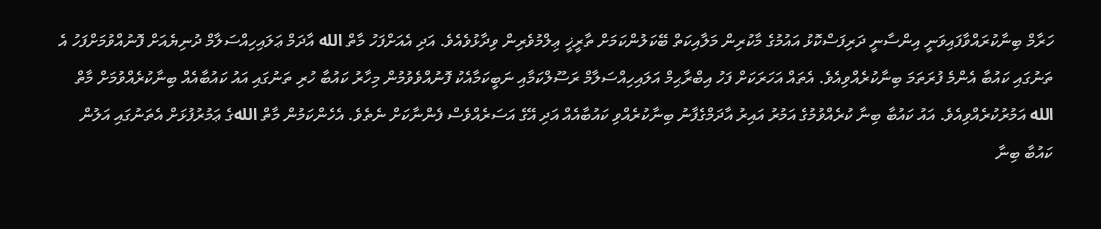ހަރާމް ބިނާކުރައްވާފައިވަނީ އިންސާނީ ދަރިފަސްކޮޅު އައުމުގެ މާކުރިން މަލާއިކަތް ބޭކަލުންކަމަށް ތާރީޚީ ޢިލްމުވެރިން ވިދާޅުވެއެވެ. އަދި އެއަށްފަހު މާތް الله އާދަމް ޢަލައިހިއްސަލާމް ދުނިޔެއަށް ފޮނުއްވުމަށްފަހު އެ ތަނުގައި ކައުބާ އެންމެ ފުރަތަމަ ބިނާކުރެއްވިއެވެ. އެތައް އަހަރަކަށް ފަހު އިބްރާޙިމް އަލައިހިއްސަލާމް ރަސޫލްކަމާއި ނަބީކަމާއެކު ފޮނުއްވެވުމުން މިހާރު ކައުބާ ހުރި ތަނުގައި އައު ކައުބާއެއް ބިނާކުރެއްވުމަށް މާތް الله އަމުރުކުރެއްވިއެވެ. އައު ކައުބާ ބިނާ ކުރެއްވުމުގެ އަމުރު އައިރު އާދަމްގެފާނު ބިނާކުރެއްވި ކައުބާއެއް އަދި އޭގެ އަސަރެއްވެސް ފެންނާކަށް ނެތެވެ. އެހެންކަމުން މާތް اللهގެ ޢަމުރުފުޅަށް އެތަނުގައި އަލުން ކައުބާ ބިނާ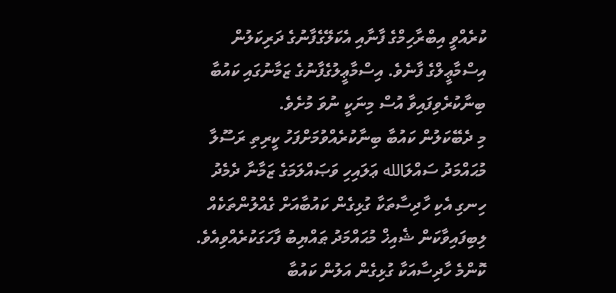ކުރެއްވީ އިބްރާހިމްގެ ފާނާއި އެކަލޭގެފާނުގެ ދަރިކަލުން އިސްމާޢީލްގެ ފާނެވެ. އިސްމާޢީލުގެފާނުގެ ޒަމާނުގައި ކައުބާ ބިނާކުރެވިފައިވާ އުސް މިނަކީ ނުވަ މުށެވެ.
މި ދެބޭކަލުން ކައުބާ ބިނާކުރެއްވުމަށްފަހު ކީރިތި ރަސޫލާ މުޙައްމަދު ސައްލަالله ޢަލައިހި ވަޞައްލަމަގެ ޒަމާނާ ދެމެދު ހިނގި އެކި ހާދިސާތަކާ ގުޅިގެން ކައުބާއަށް ގެއްލުންތަކެއް ލިބިފައިވާކަން ޝެއިޚް މުޙައްމަދު ޠައްޔިބު ފާހަގަކުރެއްވިއެވެ. ކޮންމެ ހާދިސާއަކާ ގުޅިގެން އަލުން ކައުބާ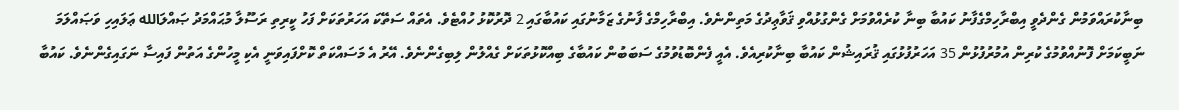ބިނާކުރައްވަމުން ގެންދެވީ އިބްރާހިމްގެފާނު ކައުބާ ބިނާ ކުރެއްވުމަށް ގެންގުޅުއްވި ޤަވާޢިދުގެ މަތިންނެވެ. އިބްރާހިމްގެ ފާނުގެ ޒަމާނުގައި ކައުބާގައި 2 ދޮރުކޮޅު ހުއްޓެވެ. އެތައް ސަތޭކަ އަހަރުތަކަށް ފަހު ކީރިތި ރަސޫލާ މުޙައްމަދު ޞައްލަالله ޢަލައިހި ވަޞައްލަމަ ނަބީކަމަށް ފޮނުއްވުމުގެ ކުރިން އުމުރުފުޅުން 35 އަހަރުފުޅުގައި ޤުރައިޝުން ކައުބާ ބިނާކުރިއެވެ. އެއީ ފެންބޮޑުވުމުގެ ސަބަބުން ކައުބާގެ ބިއްކޮޅުތަކަށް ގެއްލުން ލިބިގެންނެވެ. އޭރު އެ މަސައްކަތް ކޮށްފައިވަނީ އެކި މީހުންގެ އަތުން ފައިސާ ނަގައިގެންނެވެ. ކައުބާ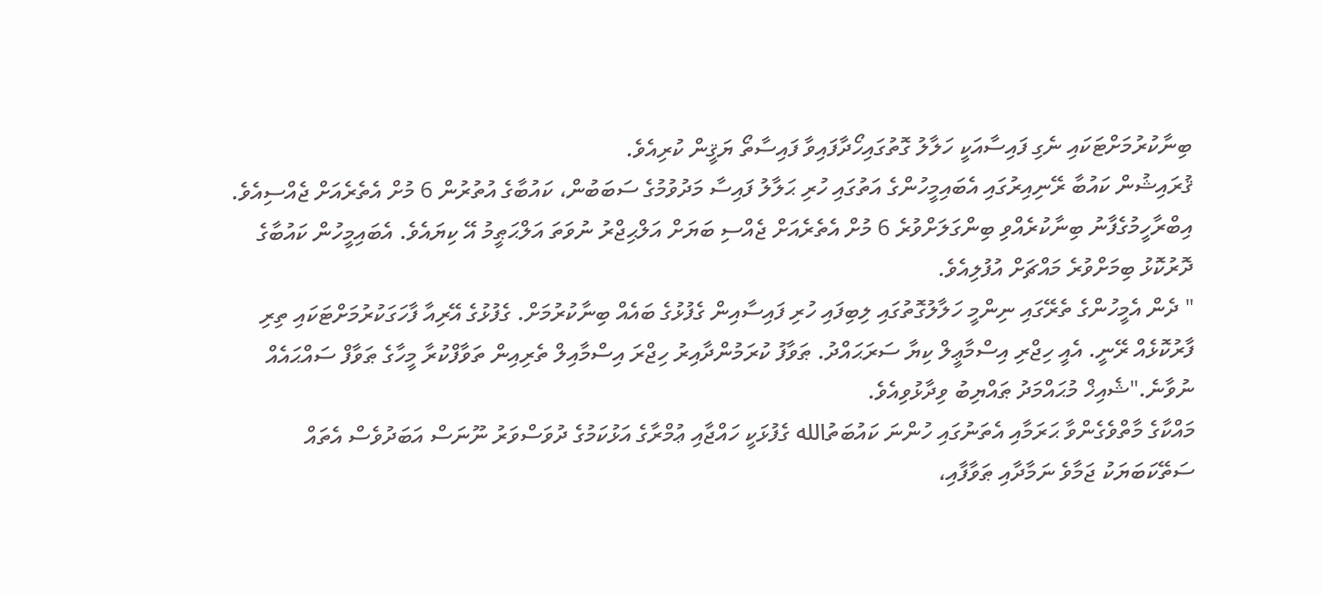ބިނާކުރުމަށްޓަކައި ނެގި ފައިސާއަކީ ހަލާލު ގޮތުގައިހޯދާފައިވާ ފައިސާތޯ ޔަޤީން ކުރިއެވެ.
ޤުރައިޝުން ކައުބާ ރޭނިއިރުގައި އެބައިމީހުންގެ އަތުގައި ހުރި ޙަލާލު ފައިސާ މަދުވުމުގެ ސަބަބުން، ކައުބާގެ އުތުރުން 6 މުށް އެތެރެއަށް ޖެއްސިއެވެ. އިބްރާހީމުގެފާނު ބިނާކުރެއްވި ބިންގަލަށްވުރެ 6 މުށް އެތެރެއަށް ޖެއްސި ބަޔަށް އަލްޙިޖްރު ނުވަތަ އަލްޙަޠީމު އޭ ކިޔައެވެ. އެބައިމީހުން ކައުބާގެ ދޮރުކޮޅު ބިމަށްވުރެ މައްޗަށް އުފުލިއެވެ.
" ދެން އެމީހުންގެ ތެރޭގައި ނިންމީ ހަލާލުގޮތުގައި ލިބިފައި ހުރި ފައިސާއިން ގެފުޅުގެ ބައެއް ބިނާކުރުމަށް. ގެފުޅުގެ އޭރިއާ ފާހަގަކުރުމަށްޓަކައި ތިރި ފާރުކޮޅެއް ރޭނީ. އެއީ ހިޖްރި އިސްމާޢީލް ކިޔާ ސަރަޙައްދު. ޠަވާފު ކުރަމުންދާއިރު ހިޖްރަ އިސްމާއިލް ތެރިއިން ތަވާފްކުރާ މީހާގެ ޠަވާފް ސައްޙައެއް ނުވާނެ."ޝެއިޚް މުޙައްމަދު ޠައްޔިބު ވިދާޅުވިއެވެ.
މައްކާގެ މާތްވެގެންވާ ޙަރަމާއި އެތަނުގައި ހުންނަ ކައުބަތުالله ގެފުޅަކީ ހައްޖާއި ޢުމްރާގެ އަޅުކަމުގެ ދުވަސްވަރު ނޫނަސް އަބަދުވެސް އެތައް ސަތޭކަބަޔަކު ޖަމާވެ ނަމާދާއި ޠަވާފާއި،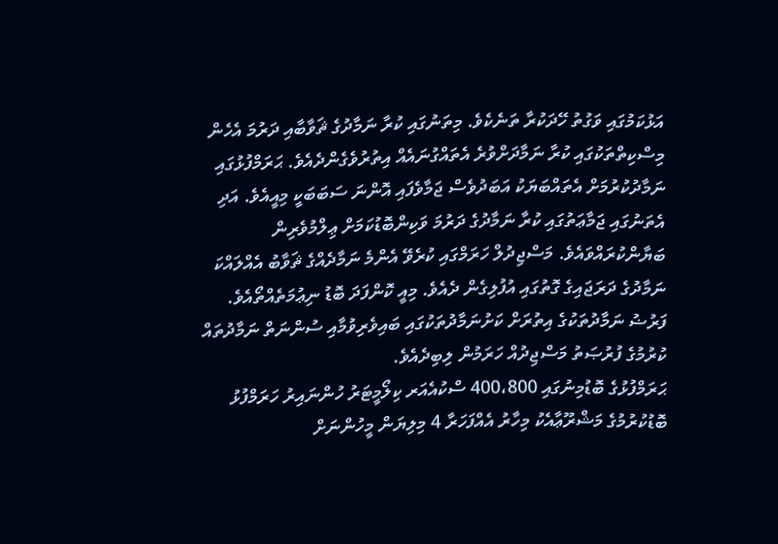އަޅުކަމުގައި ވަގުތު ހޭދަކުރާ ތަނެކެވެ. މިތަނުގައި ކުރާ ނަމާދުގެ ޘަވާބާއި ދަރުމަ އެހެން މިސްކިތްތަކުގައި ކުރާ ނަމާދަށްވުރެ އެތައްގުނައެއް އިތުރުވެގެންދެއެވެ. ޙަރަމްފުޅުގައި ނަމާދުކުރުމަށް އެތައްބަޔަކު އަބަދުވެސް ޖަމާވެފައި އޮންނަ ސަބަބަކީ މިއީއެވެ. އަދި އެތަނުގައި ޖަމާޢަތުގައި ކުރާ ނަމާދުގެ ދަރުމަ ވަކިންބޮޑުކަމަށް ޢިލްމުވެރިން ބަޔާންކުރައްވައެވެ. މަސްޖިދުލް ހަރަމްގައި ކުރެވޭ އެންމެ ނަމާދެއްގެ ޘަވާބު އެއްލައްކަ ނަމާދުގެ ދަރަޖައިގެ ގޮތުގައި އުފުލިގެން ދެއެވެ. މިއީ ކޮންފަދަ ބޮޑު ނިޢުމަތެއްތޯއެވެ. ފަރުޟު ނަމާދުތަކުގެ އިތުރަށް ކަށުނަމާދުތަކުގައި ބައިވެރިވުމާއި ސުންނަތް ނަމާދުތައް ކުރުމުގެ ފުރުޞަތު މަސްޖިދުއް ހަރަމުން ލިބިދެއެވެ.
ޙަރަމްފުޅުގެ ބޮޑުމިނުގައި 400،800 ސްކުއެއަރ ކިލޯމީޓަރު ހުންނައިރު ހަރަމްފުޅު ބޮޑުކުރުމުގެ މަޝްރޫޢާއެކު މިހާރު އެއްފަހަރާ 4 މިލިޔަން މީހުންނަށް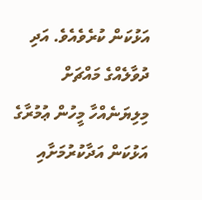އަޅުކަން ކުރެވެއެވެ. އަދި ދުވާލެއްގެ މައްޗަށް މިލިޔަނެއްހާ މީހުން ޢުމުރާގެ އަޅުކަން އަދާކުރުމަށާއި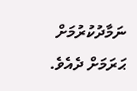ނަމާދުކުރުމަށް ޙަރަމަށް ދެއެވެ.